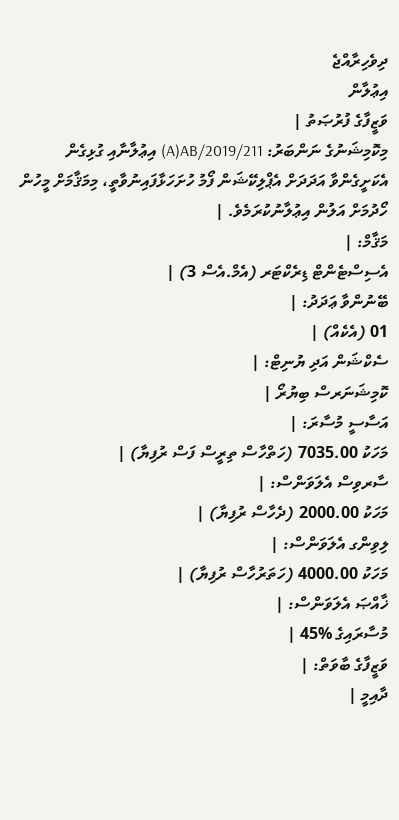ދިވެހިރާއްޖެ
އިޢުލާން
ވަޒީފާގެ ފުރުޞަތު |
މިކޮމިޝަނުގެ ނަންބަރު: A)AB/2019/211) އިޢުލާނާއި ގުޅިގެން އެކަށީގެންވާ އަދަދަށް އެޕްލިކޭޝަން ފޯމު ހުށަހަޅާފައިނުވާތީ، މިމަޤާމަށް މީހުން ހޯދުމަށް އަލުން އިޢުލާނުކުރަމެވެ. |
މަޤާމް: |
އެސިސްޓެންޓް ޑިރެކްޓަރ (އެމް.އެސް 3) |
ބޭނުންވާ ޢަދަދު: |
01 (އެކެއް) |
ސެކްޝަން އަދި ޔުނިޓް: |
ކޮމިޝަނަރސް ބިޔުރޯ |
އަސާސީ މުސާރަ: |
މަހަކު 7035.00 (ހަތްހާސް ތިރީސް ފަސް ރުފިޔާ) |
ސާރވިސް އެލަވަންސް: |
މަހަކު 2000.00 (ދެހާސް ރުފިޔާ) |
ލިވިންގ އެލަވަންސް: |
މަހަކު 4000.00 (ހަތަރުހާސް ރުފިޔާ) |
ޚާއްޞަ އެލަވަންސް: |
މުސާރައިގެ %45 |
ވަޒީފާގެ ބާވަތް: |
ދާއިމީ |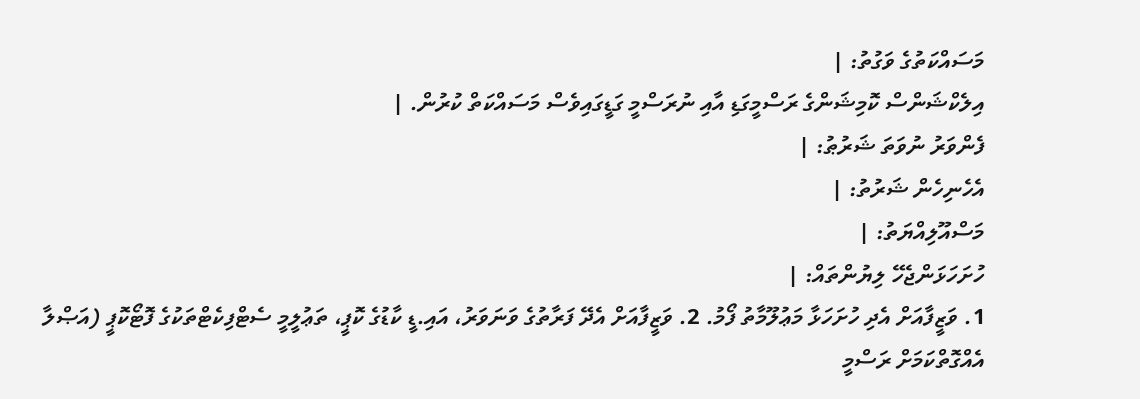މަސައްކަތުގެ ވަގުތު: |
އިލެކްޝަންސް ކޮމިޝަންގެ ރަސްމީގަޑި އާއި ނުރަސްމީ ގަޑީގައިވެސް މަސައްކަތް ކުރުން. |
ފެންވަރު ނުވަތަ ޝަރުޠު: |
އެހެނިހެން ޝަރުތު: |
މަސްއޫލިއްޔަތު: |
ހުށަހަޅަންޖެހޭ ލިޔުންތައް: |
1. ވަޒީފާއަށް އެދި ހުށަހަޅާ މަޢުލޫމާތު ފޯމު. 2. ވަޒީފާއަށް އެދޭ ފަރާތުގެ ވަނަވަރު، އައި.ޑީ ކާޑުގެ ކޮޕީ، ތަޢުލީމީ ސެޓްފިކެޓްތަކުގެ ފޮޓޯކޮޕީ (އަޞްލާ އެއްގޮތްކަމަށް ރަސްމީ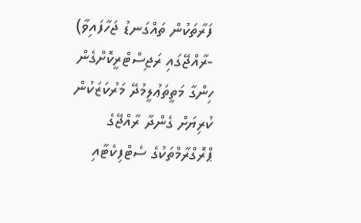ފަރާތަކުން ތައްގަނޑު ޖަހާފައިވާ) -ރާއްޖޭގައި ރަޖިސްޓްރީކޮށްގެން ހިންގާ މަތީތަޢުލީމުދޭ މަރުކަޒަކުން ކުރިޔަށް ގެންދާ ރާއްޖޭގެ ޕްރޮގްރާމްތަކުގެ ސެޓްފިކެޓާއި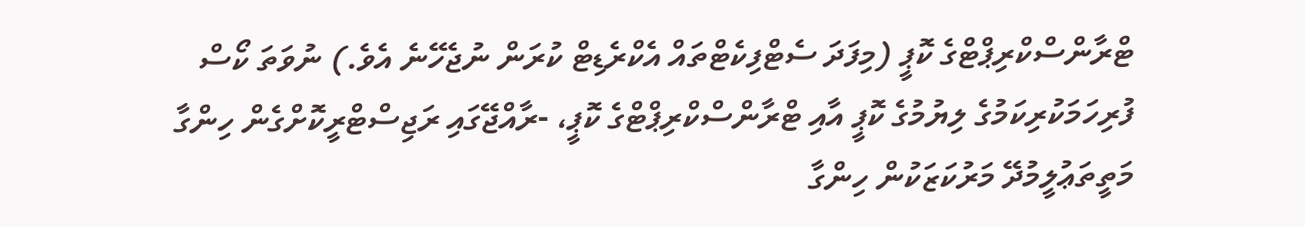ޓްރާންސްކްރިޕްޓްގެ ކޮޕީ (މިފަދަ ސެޓްފިކެޓްތައް އެކްރެޑިޓް ކުރަން ނުޖެހޭނެ އެވެ.) ނުވަތަ ކޯސް ފުރިހަމަކުރިކަމުގެ ލިޔުމުގެ ކޮޕީ އާއި ޓްރާންސްކްރިޕްޓްގެ ކޮޕީ، -ރާއްޖޭގައި ރަޖިސްޓްރީކޮށްގެން ހިންގާ މަތީތަޢުލީމުދޭ މަރުކަޒަކުން ހިންގާ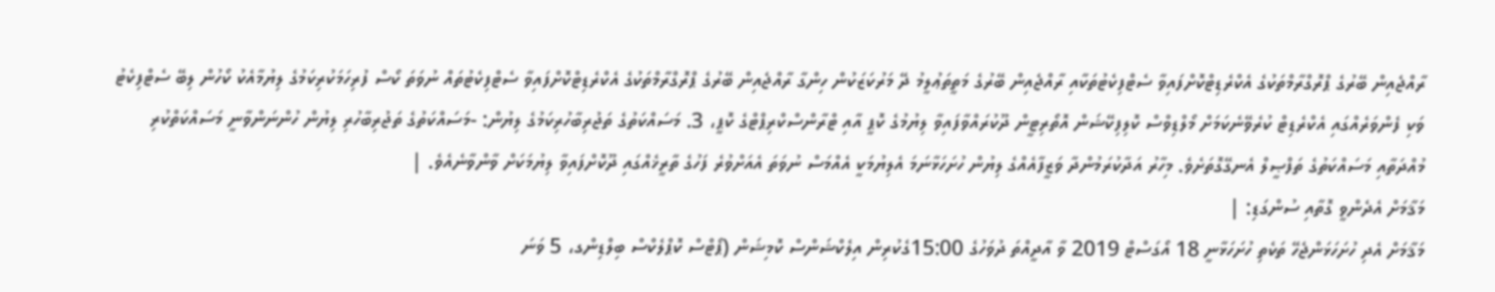ރާއްޖެއިން ބޭރުގެ ޕްރޮގްރާމްތަކުގެ އެކްރެޑިޓްކޮށްފައިވާ ސެޓްފިކެޓުތަކާއި ރާއްޖެއިން ބޭރުގެ މަތީތަޢުލީމު ދޭ މަރުކަޒަކުން ހިންގާ ރާއްޖެއިން ބޭރުގެ ޕްރޮގްރާމްތަކުގެ އެކްރެޑިޓްކޮށްފައިވާ ސެޓްފިކެޓުތައް ނުވަތަ ކޯސް ފުރިހަމަކުރިކަމުގެ ލިޔުމާއެކު ކޯހުން ލިބޭ ސެޓްފިކެޓު ވަކި ފެންވަރެއްގައި އެކްރެޑިޓް ކުރެވޭނެކަމަށް މޯލްޑިވްސް ކޮލިފިކޭޝަން އޮތޯރިޓީން ދޫކުރައްވާފައިވާ ލިޔުމުގެ ކޮޕީ އާއި ޓްރާންސްކްރިޕްޓްގެ ކޮޕީ، 3. މަސައްކަތުގެ ތަޖުރިބާހުރިކަމުގެ ލިޔުން: -މަސައްކަތުގެ ތަޖުރިބާހުރި ލިޔުން ހުންނަންވާނީ މަސައްކަތްކުރި މުއްދަތާއި މަސައްކަތުގެ ތަފްޞީލް އެނގޭގޮތަށެވެ. މިހާރު އަދާކުރަމުންދާ ވަޒީފާއެއްގެ ލިޔުން ހުށަހަޅާނަމަ އެލިޔުމަކީ އެއްމަސް ނުވަތަ އެއަށްވުރެ ފަހުގެ ތާރީޚެއްގައި ދޫކޮށްފައިވާ ލިޔުމަކަށް ވާންވާނެއެވެ. |
މަޤާމަށް އެދެންވީ ގޮތާއި ސުންގަޑި: |
މަޤާމަށް އެދި ހުށަހަޅަންޖެހޭ ތަކެތި ހުށަހަޅާނީ 18 އޯގަސްޓް 2019 ވާ އާދީއްތަ ދުވަހުގެ 15:00ގެކުރިން އިލެކްޝަންސް ކޮމިޝަން (ޕޯޓްސް ކޮޕްލެކްސް ބިލްޑިންގ، 5 ވަނަ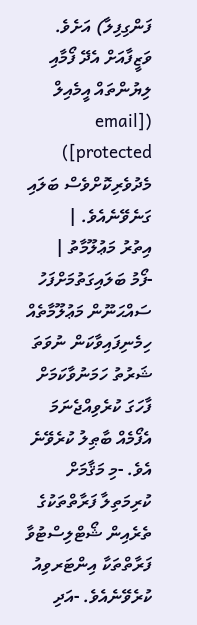ފަންގިފިލާ) އަށެވެ. ވަޒީފާއަށް އެދޭ ފޯމާއި ލިޔުންތައް އީމެއިލް ([email protected]) މެދުވެރިކޮށްވެސް ބަލައި ގަނެވޭނެއެވެ. |
އިތުރު މަޢުލޫމާތު |
-ފޯމު ބަލައިގަތުމަށްފަހު ސައްޙަނޫން މަޢުލޫމާތެއް ހިމެނިފައިވާކަން ނުވަތަ ޝަރުތު ހަމަނުވާކަމަށް ފާހަގަ ކުރެވިއްޖެނަމަ އެފޯމެއް ބާޠިލު ކުރެވޭނެ އެވެ. -މި މަޤާމަށް ކުރިމަތިލާ ފަރާތްތަކުގެ ތެރެއިން ޝޯޓްލިސްޓުވާ ފަރާތްތަކާ އިންޓަރވިއު ކުރެވޭނެއެވެ. -އަދި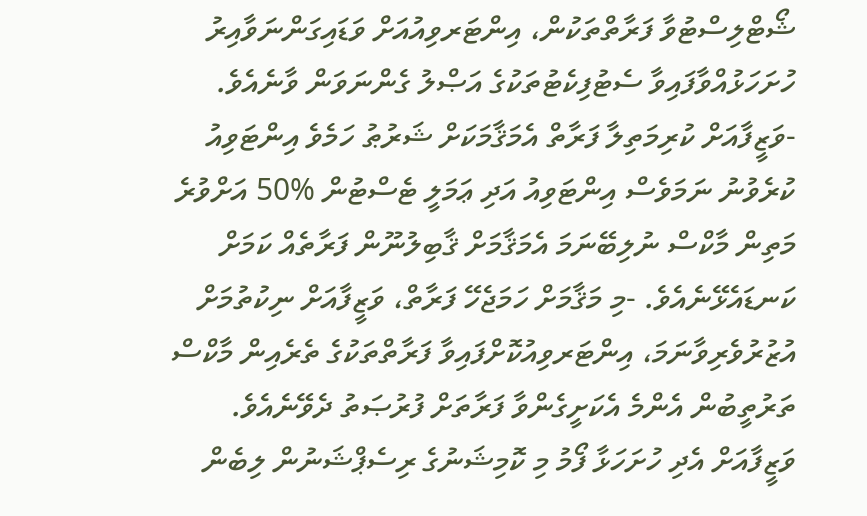ޝޯޓްލިސްޓުވާ ފަރާތްތަކުން، އިންޓަރވިއުއަށް ވަޑައިގަންނަވާއިރު ހުށަހަޅުއްވާފައިވާ ސެޓުފިކެޓުތަކުގެ އަޞްލު ގެންނަވަން ވާނެއެވެ. -ވަޒީފާއަށް ކުރިމަތިލާ ފަރާތް އެމަޤާމަކަށް ޝަރުޠު ހަމެވެ އިންޓަވިއު ކުރެވުނު ނަމަވެސް އިންޓަވިއު އަދި ޢަމަލީ ޓެސްޓުން %50 އަށްވުރެ މަތިން މާކްސް ނުލިބޭނަމަ އެމަޤާމަށް ޤާބިލުނޫން ފަރާތެއް ކަމަށް ކަނޑައެޅޭނެއެވެ. -މި މަޤާމަށް ހަމަޖެހޭ ފަރާތް، ވަޒީފާއަށް ނިކުތުމަށް އުޒުރުވެރިވާނަމަ، އިންޓަރވިއުކޮށްފައިވާ ފަރާތްތަކުގެ ތެރެއިން މާކްސް ތަރުތީބުން އެންމެ އެކަށީގެންވާ ފަރާތަށް ފުރުޞަތު ދެވޭނެއެވެ. ވަޒީފާއަށް އެދި ހުށަހަޅާ ފޯމު މި ކޮމިޝަނުގެ ރިސެޕްޝަނުން ލިބެން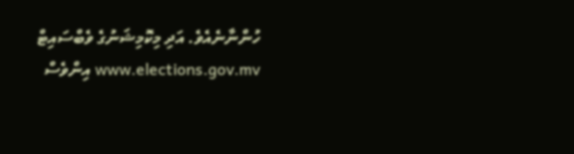ހުންނާނެއެވެ. އަދި މިކޮމިޝަނުގެ ވެބްސައިޓް www.elections.gov.mv އިންވެސް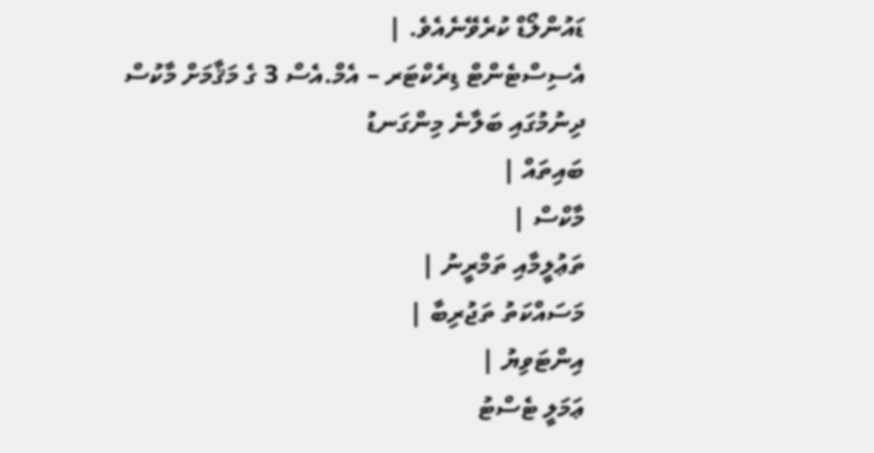ޑައުންލޯޑް ކުރެވޭނެއެވެ. |
އެސިސްޓެންޓް ޑިރެކްޓަރ – އެމް.އެސް 3 ގެ މަޤާމަށް މާކުސް ދިނުމުގައި ބަލާނެ މިންގަނޑު
ބައިތައް |
މާކްސް |
ތަޢުލީމާއި ތަމްރީނު |
މަސައްކަތު ތަޖުރިބާ |
އިންޓަވިޔު |
ޢަމަލީ ޓެސްޓު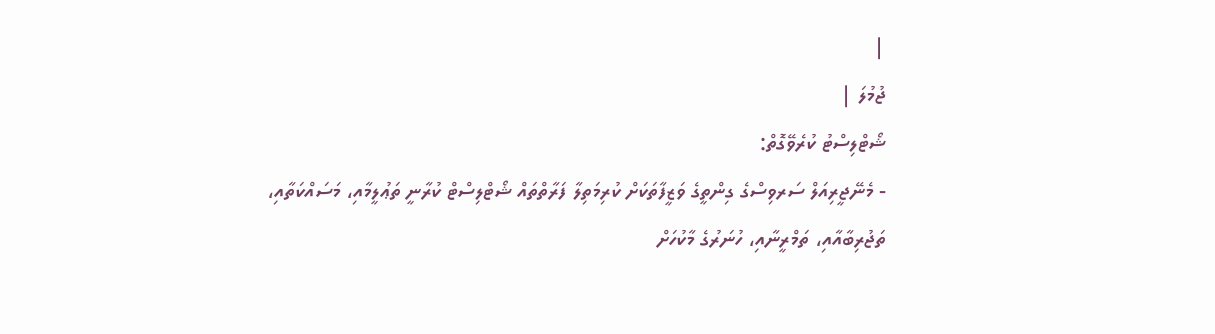|
ޖުމުލަ |
ޝޯޓްލިސްޓު ކުރެވޭގޮތް:
- މެނޭޖީރިއަލް ސަރވިސްގެ ގިންތީގެ ވަޒީފާތަކަށް ކުރިމަތިލާ ފަރާތްތައް ޝޯޓްލިސްޓް ކުރާނީ ތަޢުލީމާއި، މަސައްކަތާއި، ތަޖުރިބާއާއި، ތަމްރީނާއި، ހުނަރުގެ މާކުހަށް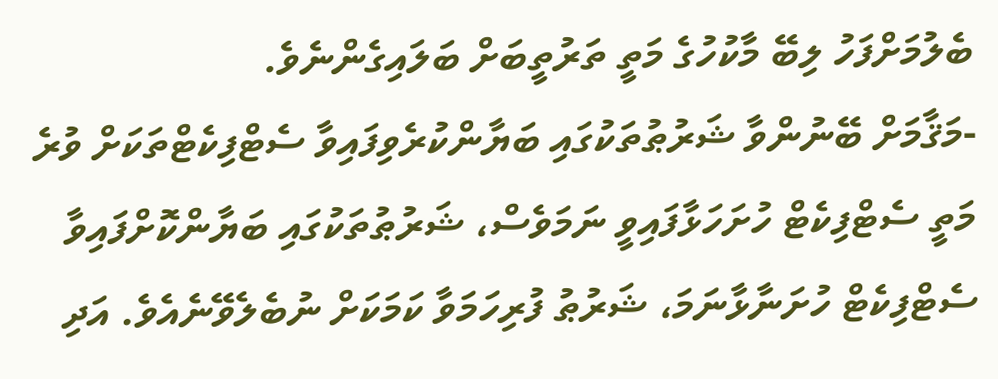ބެލުމަށްފަހު ލިބޭ މާކުހުގެ މަތީ ތަރުތީބަށް ބަލައިގެންނެވެ.
-މަޤާމަށް ބޭނުންވާ ޝަރުޠުތަކުގައި ބަޔާންކުރެވިފައިވާ ސެޓްފިކެޓްތަކަށް ވުރެ މަތީ ސެޓްފިކެޓް ހުށަހަޅާފައިވީ ނަމަވެސް، ޝަރުޠުތަކުގައި ބަޔާންކޮށްފައިވާ ސެޓްފިކެޓް ހުށަނާޅާނަމަ، ޝަރުޠު ފުރިހަމަވާ ކަމަކަށް ނުބެލެވޭނެއެވެ. އަދި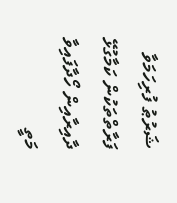ޝަރުޠު ފުރިހަމަވާ ފަރާތްތަކުން ކަމާގުޅޭ ދާއިރާއިން ހޯދާފައިވާ މަތީ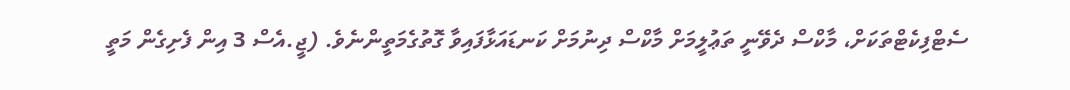ސެޓްފިކެޓްތަކަށް، މާކްސް ދެވޭނީ ތަޢުލީމަށް މާކްސް ދިނުމަށް ކަނޑައަޅާފައިވާ ގޮތުގެމަތީންނެވެ. (ޖީ.އެސް 3 އިން ފެށިގެން މަތީ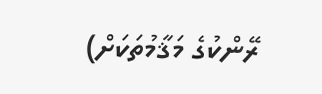ރޭންކުގެ މަޤާމުތަކަށް)